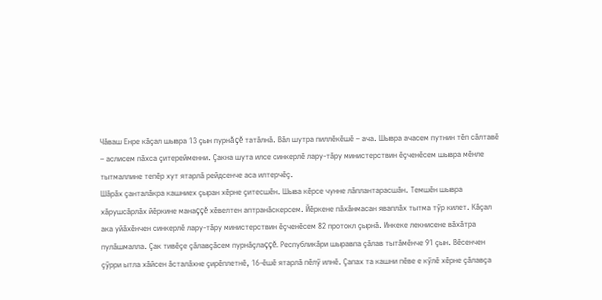Чăваш Енре кăçал шывра 13 çын пурнăçĕ татăлнă. Вăл шутра пиллĕкĕшĕ – ача. Шывра ачасем путнин тĕп сăлтавĕ – аслисем пăхса çитерейменни. Çакна шута илсе синкерлĕ лару-тăру министерствин ĕçченĕсем шывра мĕнле тытмаллине тепĕр хут ятарлă рейдсенче аса илтерчĕç.
Шăрăх çанталăкра кашниех çыран хĕрне çитесшĕн. Шыва кĕрсе чунне лăплантарасшăн. Темшĕн шывра хăрушсăрлăх йĕркине манаççĕ хĕвелтен аптранăскерсем. Йĕркене пăхăнмасан яваплăх тытма тӳр килет. Кăçал ака уйăхĕнчен синкерлĕ лару-тăру министерствин ĕçченĕсем 82 протокл çырнă. Инкеке лекнисене вăхăтра пулăшмалла. Çак тивĕçе çăлавçăсем пурнăçлаççĕ. Республикăри шыравпа çăлав тытăмĕнче 91 çын. Вĕсенчен çÿрри ытла хăйсен ăсталăхне çирĕплетнĕ, 16-ĕшĕ ятарлă пĕлӳ илнĕ. Çапах та кашни пĕве е кӳлĕ хĕрне çăлавçа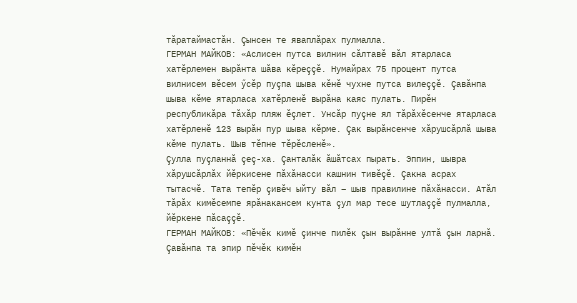тăратаймастăн. Çынсен те яваплăрах пулмалла.
ГЕРМАН МАЙКОВ: «Аслисен путса вилнин сăлтавĕ вăл ятарласа хатĕрлемен вырăнта шăва кĕреççĕ. Нумайрах 75 процент путса вилнисем вĕсем ӳсĕр пуçпа шыва кĕнĕ чухне путса вилеççĕ. Çавăнпа шыва кĕме ятарласа хатĕрленĕ вырăна каяс пулать. Пирĕн республикăра тăхăр пляж ĕçлет. Унсăр пуçне ял тăрăхĕсенче ятарласа хатĕрленĕ 123 вырăн пур шыва кĕрме. Çак вырăнсенче хăрушсăрлă шыва кĕме пулать. Шыв тĕпне тĕрĕсленĕ».
Çулла пуçланнă çеç-ха. Çанталăк ăшăтсах пырать. Эппин, шывра хăрушсăрлăх йĕркисене пăхăнасси кашнин тивĕçĕ. Çакна асрах тытасчĕ. Тата тепĕр çивĕч ыйту вăл – шыв правилине пăхăнасси. Атăл тăрăх кимĕсемпе ярăнакансем кунта çул мар тесе шутлаççĕ пулмалла, йĕркене пăсаççĕ.
ГЕРМАН МАЙКОВ: «Пĕчĕк кимĕ çинче пилĕк çын вырăнне ултă çын ларнă. Çавăнпа та эпир пĕчĕк кимĕн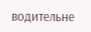водительне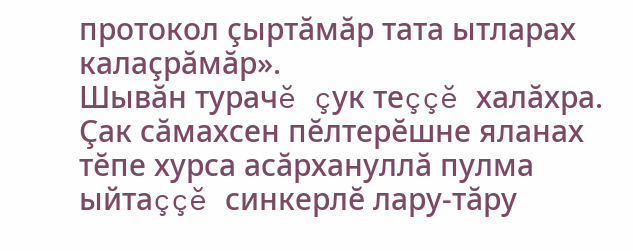протокол çыртăмăр тата ытларах калаçрăмăр».
Шывăн турачĕ çук теççĕ халăхра. Çак сăмахсен пĕлтерĕшне яланах тĕпе хурса асăрхануллă пулма ыйтаççĕ синкерлĕ лару-тăру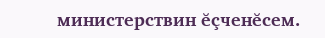министерствин ĕçченĕсем.